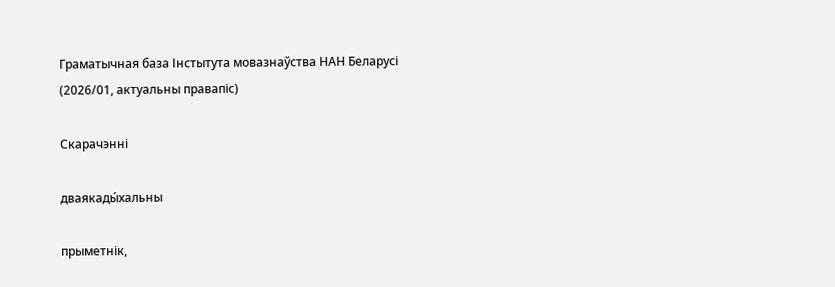Граматычная база Інстытута мовазнаўства НАН Беларусі (2026/01, актуальны правапіс)

Скарачэнні

дваякады́хальны

прыметнік,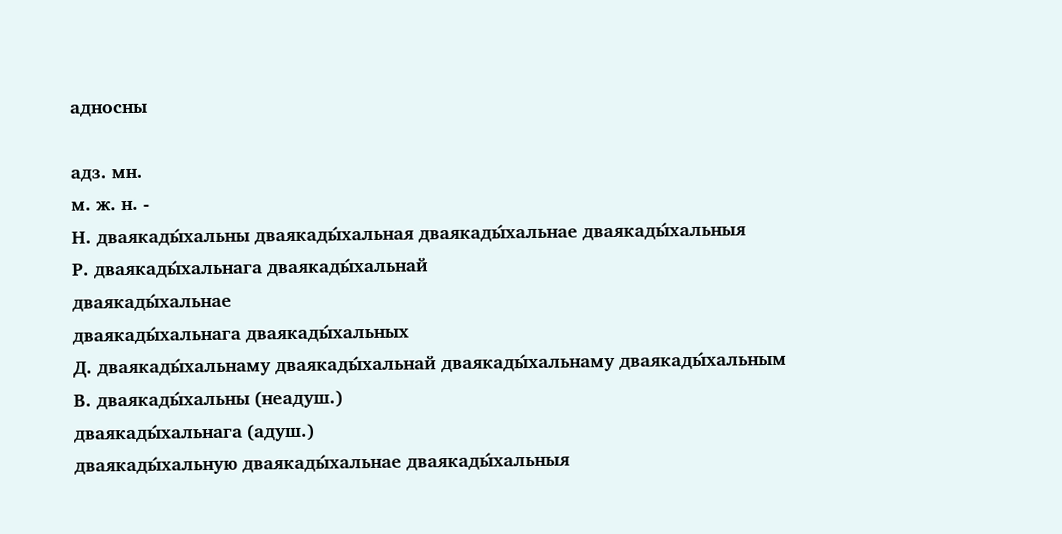адносны

адз. мн.
м. ж. н. -
Н. дваякады́хальны дваякады́хальная дваякады́хальнае дваякады́хальныя
Р. дваякады́хальнага дваякады́хальнай
дваякады́хальнае
дваякады́хальнага дваякады́хальных
Д. дваякады́хальнаму дваякады́хальнай дваякады́хальнаму дваякады́хальным
В. дваякады́хальны (неадуш.)
дваякады́хальнага (адуш.)
дваякады́хальную дваякады́хальнае дваякады́хальныя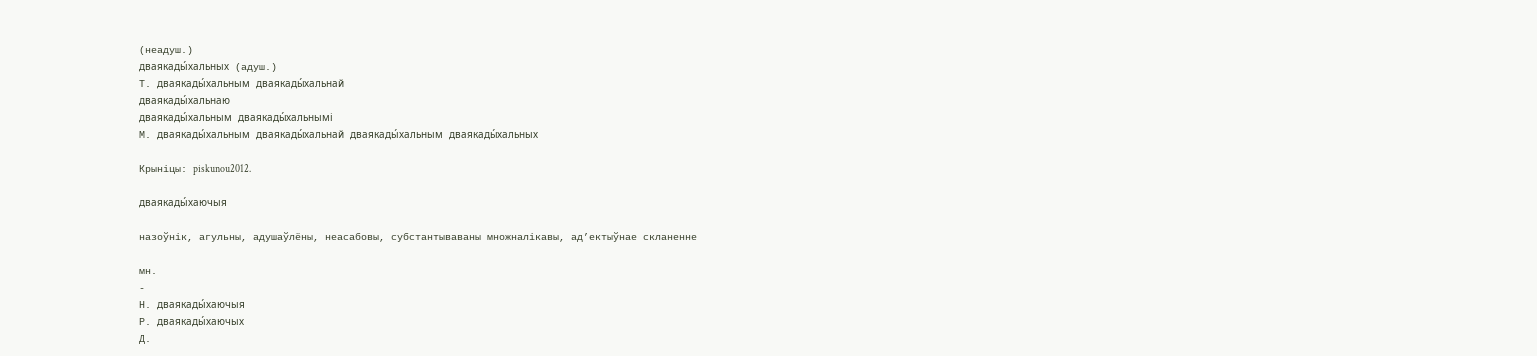(неадуш.)
дваякады́хальных (адуш.)
Т. дваякады́хальным дваякады́хальнай
дваякады́хальнаю
дваякады́хальным дваякады́хальнымі
М. дваякады́хальным дваякады́хальнай дваякады́хальным дваякады́хальных

Крыніцы: piskunou2012.

дваякады́хаючыя

назоўнік, агульны, адушаўлёны, неасабовы, субстантываваны множналікавы, ад’ектыўнае скланенне

мн.
-
Н. дваякады́хаючыя
Р. дваякады́хаючых
Д.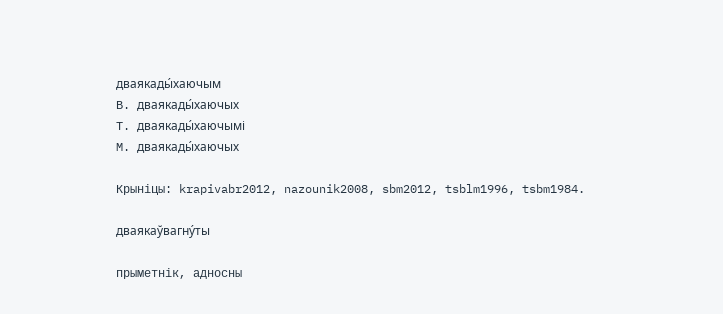дваякады́хаючым
В. дваякады́хаючых
Т. дваякады́хаючымі
М. дваякады́хаючых

Крыніцы: krapivabr2012, nazounik2008, sbm2012, tsblm1996, tsbm1984.

дваякаўвагну́ты

прыметнік, адносны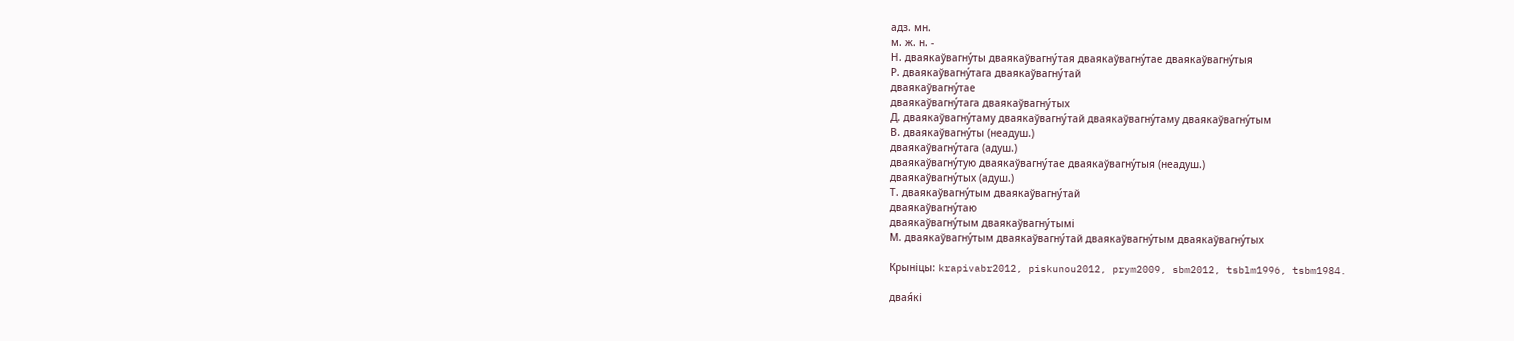адз. мн.
м. ж. н. -
Н. дваякаўвагну́ты дваякаўвагну́тая дваякаўвагну́тае дваякаўвагну́тыя
Р. дваякаўвагну́тага дваякаўвагну́тай
дваякаўвагну́тае
дваякаўвагну́тага дваякаўвагну́тых
Д. дваякаўвагну́таму дваякаўвагну́тай дваякаўвагну́таму дваякаўвагну́тым
В. дваякаўвагну́ты (неадуш.)
дваякаўвагну́тага (адуш.)
дваякаўвагну́тую дваякаўвагну́тае дваякаўвагну́тыя (неадуш.)
дваякаўвагну́тых (адуш.)
Т. дваякаўвагну́тым дваякаўвагну́тай
дваякаўвагну́таю
дваякаўвагну́тым дваякаўвагну́тымі
М. дваякаўвагну́тым дваякаўвагну́тай дваякаўвагну́тым дваякаўвагну́тых

Крыніцы: krapivabr2012, piskunou2012, prym2009, sbm2012, tsblm1996, tsbm1984.

двая́кі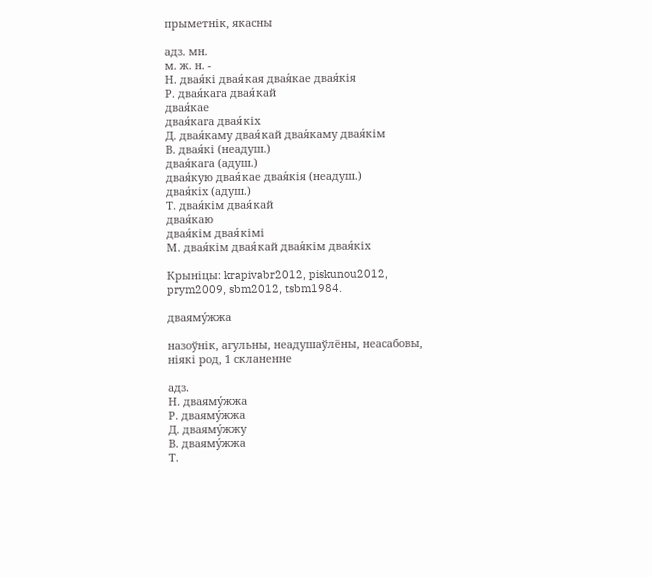прыметнік, якасны

адз. мн.
м. ж. н. -
Н. двая́кі двая́кая двая́кае двая́кія
Р. двая́кага двая́кай
двая́кае
двая́кага двая́кіх
Д. двая́каму двая́кай двая́каму двая́кім
В. двая́кі (неадуш.)
двая́кага (адуш.)
двая́кую двая́кае двая́кія (неадуш.)
двая́кіх (адуш.)
Т. двая́кім двая́кай
двая́каю
двая́кім двая́кімі
М. двая́кім двая́кай двая́кім двая́кіх

Крыніцы: krapivabr2012, piskunou2012, prym2009, sbm2012, tsbm1984.

дваяму́жжа

назоўнік, агульны, неадушаўлёны, неасабовы, ніякі род, 1 скланенне

адз.
Н. дваяму́жжа
Р. дваяму́жжа
Д. дваяму́жжу
В. дваяму́жжа
Т.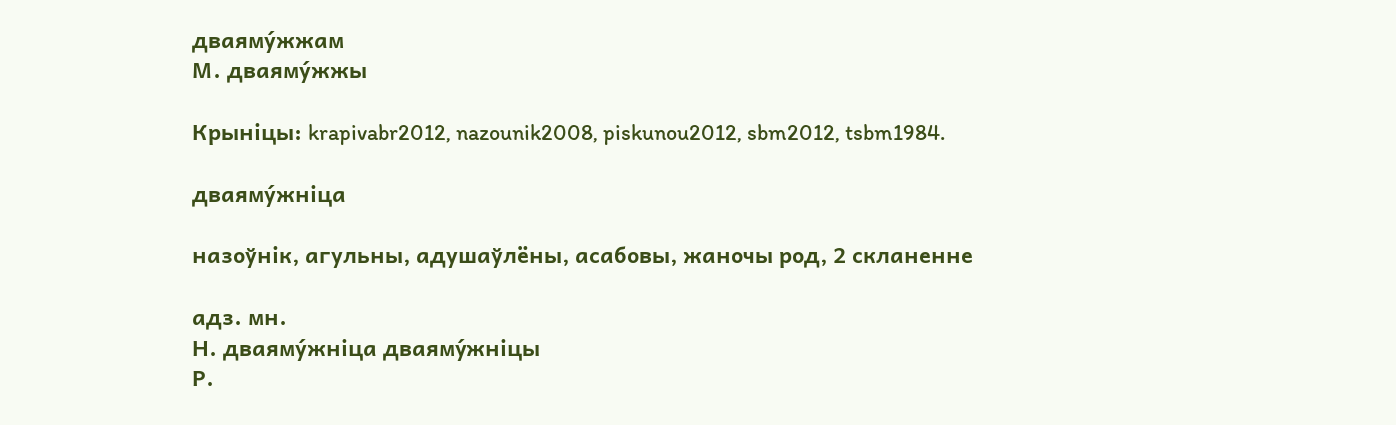дваяму́жжам
М. дваяму́жжы

Крыніцы: krapivabr2012, nazounik2008, piskunou2012, sbm2012, tsbm1984.

дваяму́жніца

назоўнік, агульны, адушаўлёны, асабовы, жаночы род, 2 скланенне

адз. мн.
Н. дваяму́жніца дваяму́жніцы
Р.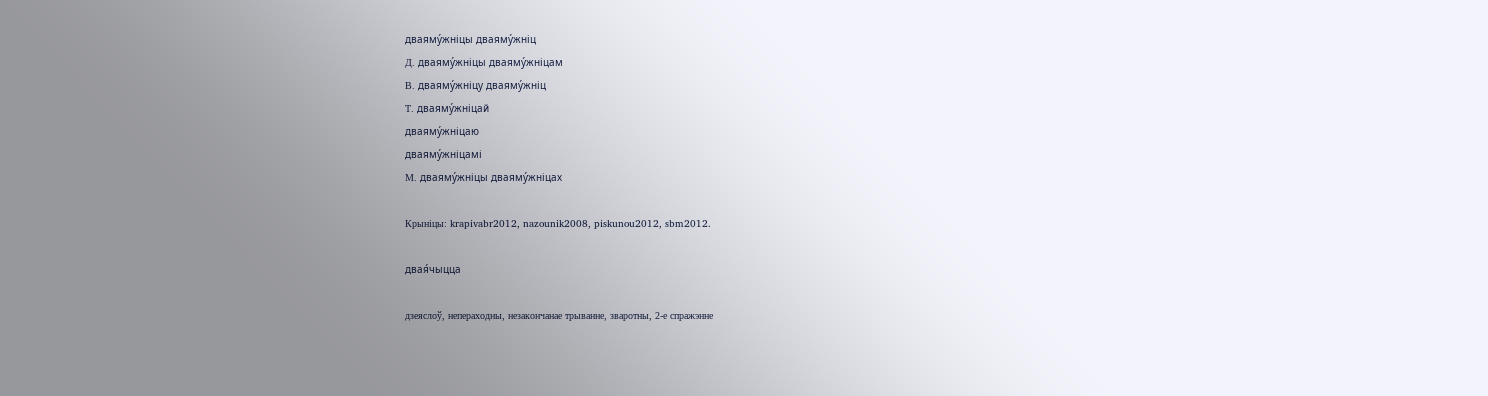дваяму́жніцы дваяму́жніц
Д. дваяму́жніцы дваяму́жніцам
В. дваяму́жніцу дваяму́жніц
Т. дваяму́жніцай
дваяму́жніцаю
дваяму́жніцамі
М. дваяму́жніцы дваяму́жніцах

Крыніцы: krapivabr2012, nazounik2008, piskunou2012, sbm2012.

двая́чыцца

дзеяслоў, непераходны, незакончанае трыванне, зваротны, 2-е спражэнне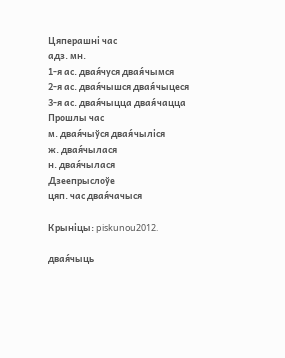Цяперашні час
адз. мн.
1-я ас. двая́чуся двая́чымся
2-я ас. двая́чышся двая́чыцеся
3-я ас. двая́чыцца двая́чацца
Прошлы час
м. двая́чыўся двая́чыліся
ж. двая́чылася
н. двая́чылася
Дзеепрыслоўе
цяп. час двая́чачыся

Крыніцы: piskunou2012.

двая́чыць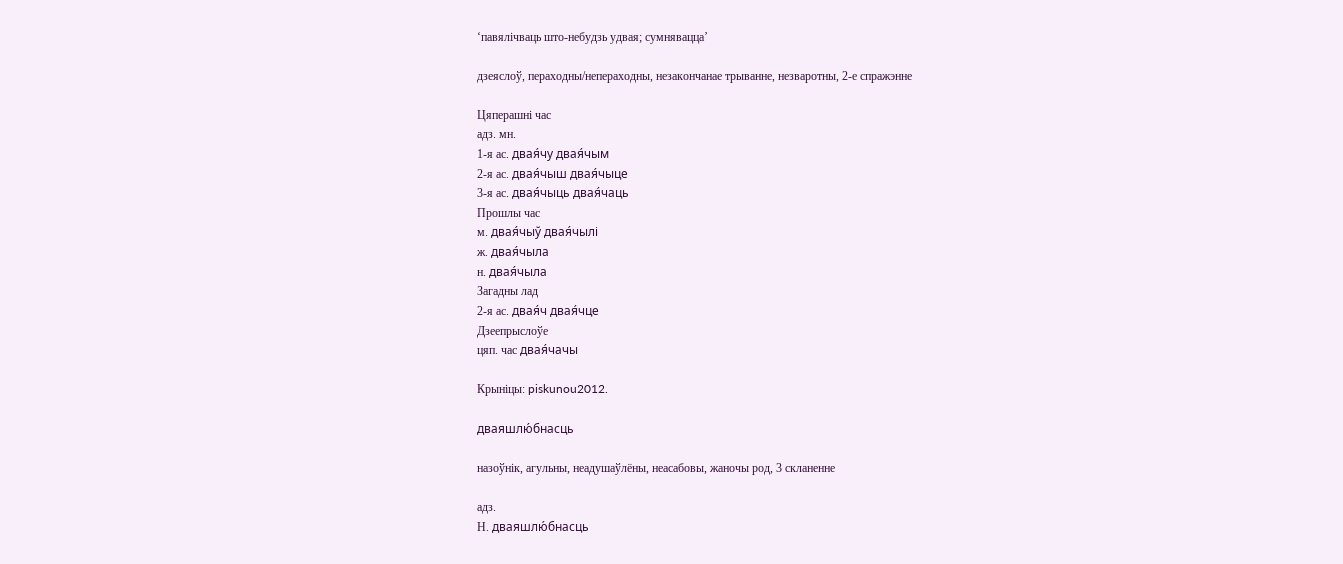‘павялічваць што-небудзь удвая; сумнявацца’

дзеяслоў, пераходны/непераходны, незакончанае трыванне, незваротны, 2-е спражэнне

Цяперашні час
адз. мн.
1-я ас. двая́чу двая́чым
2-я ас. двая́чыш двая́чыце
3-я ас. двая́чыць двая́чаць
Прошлы час
м. двая́чыў двая́чылі
ж. двая́чыла
н. двая́чыла
Загадны лад
2-я ас. двая́ч двая́чце
Дзеепрыслоўе
цяп. час двая́чачы

Крыніцы: piskunou2012.

дваяшлю́бнасць

назоўнік, агульны, неадушаўлёны, неасабовы, жаночы род, 3 скланенне

адз.
Н. дваяшлю́бнасць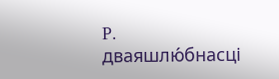Р. дваяшлю́бнасці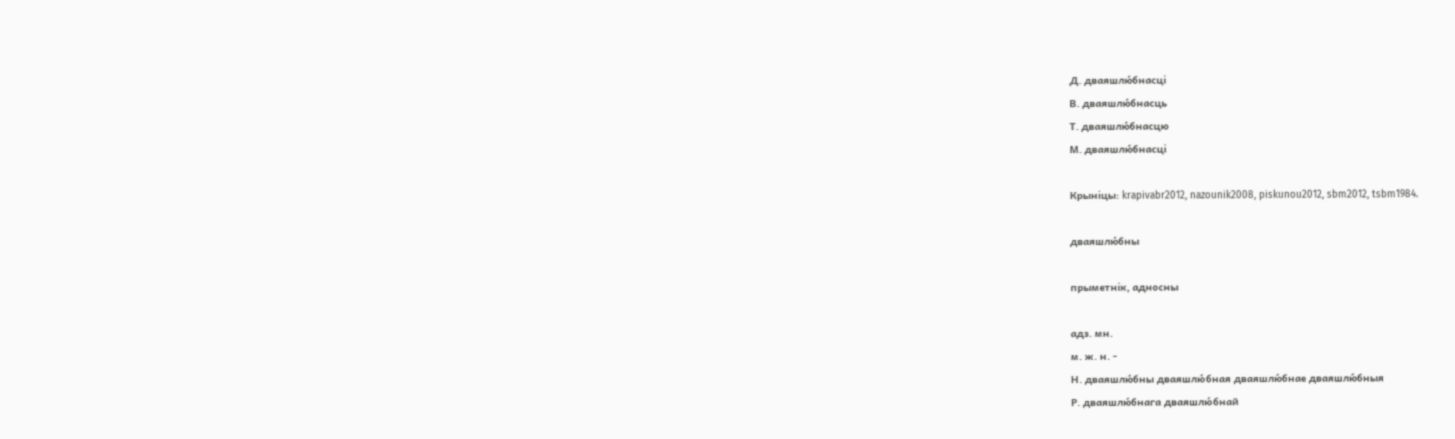Д. дваяшлю́бнасці
В. дваяшлю́бнасць
Т. дваяшлю́бнасцю
М. дваяшлю́бнасці

Крыніцы: krapivabr2012, nazounik2008, piskunou2012, sbm2012, tsbm1984.

дваяшлю́бны

прыметнік, адносны

адз. мн.
м. ж. н. -
Н. дваяшлю́бны дваяшлю́бная дваяшлю́бнае дваяшлю́бныя
Р. дваяшлю́бнага дваяшлю́бнай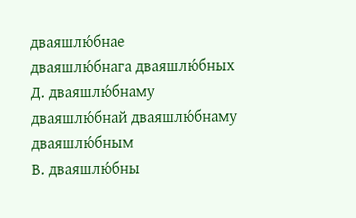дваяшлю́бнае
дваяшлю́бнага дваяшлю́бных
Д. дваяшлю́бнаму дваяшлю́бнай дваяшлю́бнаму дваяшлю́бным
В. дваяшлю́бны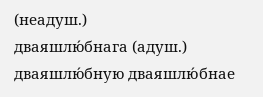(неадуш.)
дваяшлю́бнага (адуш.)
дваяшлю́бную дваяшлю́бнае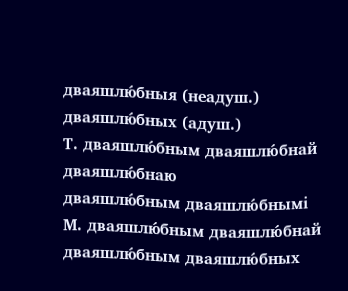дваяшлю́бныя (неадуш.)
дваяшлю́бных (адуш.)
Т. дваяшлю́бным дваяшлю́бнай
дваяшлю́бнаю
дваяшлю́бным дваяшлю́бнымі
М. дваяшлю́бным дваяшлю́бнай дваяшлю́бным дваяшлю́бных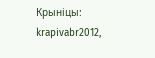Крыніцы: krapivabr2012,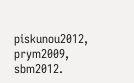piskunou2012, prym2009, sbm2012.